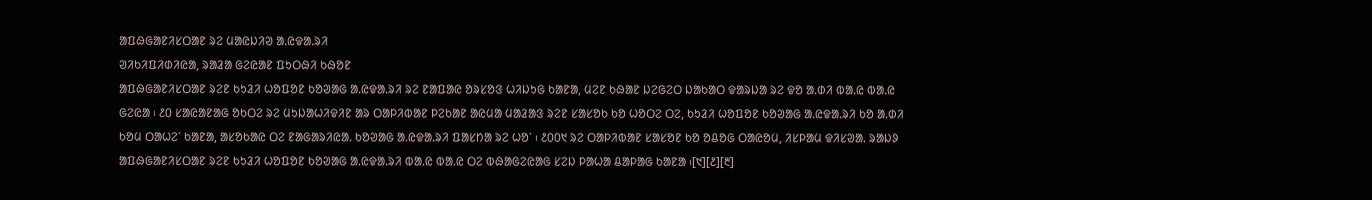ᱟᱯᱷᱜᱟᱱᱤᱥᱛᱟᱱ ᱨᱮ ᱢᱟᱭᱡᱤᱣ ᱟ.ᱭᱫᱟ.ᱨᱤ
ᱣᱤᱠᱤᱯᱤᱰᱤᱭᱟ, ᱨᱟᱲᱟ ᱜᱮᱭᱟᱱ ᱯᱩᱛᱷᱤ ᱠᱷᱚᱱ
ᱟᱯᱷᱜᱟᱱᱤᱥᱛᱟᱱ ᱨᱮᱱ ᱠᱩᱲᱤ ᱦᱚᱯᱚᱱ ᱠᱚᱣᱟᱜ ᱟ.ᱭᱫᱟ.ᱨᱤ ᱨᱮ ᱱᱟᱯᱟᱭ ᱚᱨᱥᱚᱝ ᱦᱤᱡᱩᱜ ᱠᱟᱱᱟ, ᱢᱮᱱ ᱠᱷᱟᱱ ᱡᱮᱜᱮᱛ ᱡᱟᱠᱟᱛ ᱫᱟᱨᱡᱟ ᱨᱮ ᱫᱚ ᱟ.ᱰᱤ ᱵᱟ.ᱭ ᱵᱟ.ᱭ ᱜᱮᱭᱟ ᱾ ᱒᱐ ᱥᱟᱭᱟᱱᱟᱜ ᱚᱠᱛᱮ ᱨᱮ ᱢᱩᱡᱟᱦᱤᱫᱤᱱ ᱟᱨ ᱛᱟᱞᱤᱵᱟᱱ ᱞᱮᱠᱟᱱ ᱟᱭᱢᱟ ᱢᱟᱲᱟᱝ ᱨᱮᱱ ᱥᱟᱥᱚᱠ ᱠᱚ ᱦᱚᱛᱮ ᱛᱮ, ᱠᱩᱲᱤ ᱦᱚᱯᱚᱱ ᱠᱚᱣᱟᱜ ᱟ.ᱭᱫᱟ.ᱨᱤ ᱠᱚ ᱟ.ᱰᱤ ᱠᱚᱢ ᱛᱟᱦᱮᱸ ᱠᱟᱱᱟ, ᱟᱥᱚᱠᱟᱭ ᱛᱮ ᱱᱟᱜᱟᱨᱤᱭᱟ. ᱠᱚᱣᱟᱜ ᱟ.ᱭᱫᱟ.ᱨᱤ ᱯᱟᱥᱴᱟ ᱨᱮ ᱦᱚᱸ ᱾ ᱒᱐᱐᱑ ᱨᱮ ᱛᱟᱞᱤᱵᱟᱱ ᱥᱟᱥᱚᱱ ᱠᱚ ᱚᱪᱚᱜ ᱛᱟᱭᱚᱢ, ᱤᱥᱞᱟᱢ ᱫᱤᱥᱣᱟ. ᱨᱟᱡᱽ ᱟᱯᱷᱜᱟᱱᱤᱥᱛᱟᱱ ᱨᱮᱱ ᱠᱩᱲᱤ ᱦᱚᱯᱚᱱ ᱠᱚᱣᱟᱜ ᱟ.ᱭᱫᱟ.ᱨᱤ ᱵᱟ.ᱭ ᱵᱟ.ᱭ ᱛᱮ ᱵᱷᱟᱜᱮᱭᱟᱜ ᱥᱮᱡ ᱞᱟᱦᱟ ᱪᱟᱞᱟᱜ ᱠᱟᱱᱟ ᱾[᱑][᱒][᱓]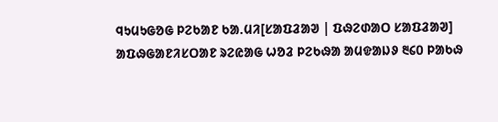ᱧᱩᱢᱩᱜᱚᱜ ᱞᱮᱠᱟᱱ ᱠᱟ.ᱢᱤ[ᱥᱟᱯᱲᱟᱣ | ᱯᱷᱮᱰᱟᱛ ᱥᱟᱯᱲᱟᱣ]
ᱟᱯᱷᱜᱟᱱᱤᱥᱛᱟᱱ ᱨᱮᱭᱟᱜ ᱦᱚᱲ ᱞᱮᱠᱷᱟ ᱟᱢᱫᱟᱡᱽ ᱓᱔᱐ ᱞᱟᱠᱷ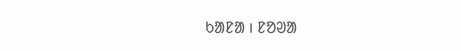ᱠᱟᱱᱟ । ᱱᱚᱣᱟ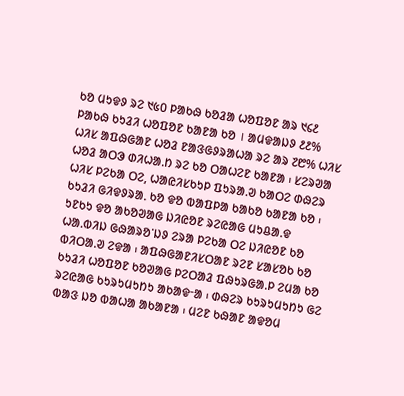ᱠᱚ ᱢᱩᱫᱽ ᱨᱮ ᱑᱕᱐ ᱞᱟᱠᱷ ᱠᱚᱲᱟ ᱦᱚᱯᱚᱱ ᱟᱨ ᱑᱔᱒ ᱞᱟᱠᱷ ᱠᱩᱲᱤ ᱦᱚᱯᱚᱱ ᱠᱟᱱᱟ ᱠᱚ । ᱟᱢᱫᱟᱡᱽ ᱒᱒% ᱦᱤᱥ ᱟᱯᱷᱜᱟᱱ ᱦᱚᱲ ᱱᱟᱝᱜᱽᱨᱟᱦᱟ ᱨᱮ ᱟᱨ ᱗᱘% ᱦᱤᱥ ᱦᱚᱲ ᱟᱛᱳ ᱰᱤᱦᱟ.ᱴ ᱨᱮ ᱠᱚ ᱛᱟᱦᱮᱱ ᱠᱟᱱᱟ ᱾ ᱥᱮᱨᱣᱟ ᱦᱤᱥ ᱞᱮᱠᱟ ᱛᱮ, ᱦᱟᱭᱤᱥᱠᱩᱞ ᱯᱩᱨᱟ.ᱣ ᱠᱟᱛᱮ ᱰᱷᱮᱨ ᱠᱩᱲᱤ ᱜᱤᱫᱽᱨᱟᱹ ᱠᱚ ᱫᱚ ᱵᱟᱯᱞᱟ ᱠᱟᱠᱚ ᱠᱟᱱᱟ ᱠᱚ ᱾ ᱩᱱᱠᱩ ᱫᱚ ᱟᱠᱚᱣᱟᱜ ᱡᱤᱭᱚᱱ ᱨᱮᱭᱟᱜ ᱢᱩᱪᱟ.ᱫ ᱦᱟ.ᱵᱤᱡ ᱜᱷᱟᱨᱚᱸᱡᱽ ᱮᱨᱟ ᱞᱮᱠᱟ ᱛᱮ ᱡᱤᱭᱚᱱ ᱠᱚ ᱵᱤᱛᱟ.ᱣ ᱮᱫᱟ ᱾ ᱟᱯᱷᱜᱟᱱᱤᱥᱛᱟᱱ ᱨᱮᱱ ᱥᱟᱥᱚᱠ ᱠᱚ ᱠᱩᱲᱤ ᱦᱚᱯᱚᱱ ᱠᱚᱣᱟᱜ ᱞᱮᱛᱟᱲ ᱯᱷᱩᱨᱜᱟ.ᱞ ᱮᱢᱟ ᱠᱚ ᱨᱮᱭᱟᱜ ᱠᱩᱨᱩᱢᱩᱴᱩ ᱟᱠᱟᱫᱼᱟ ᱾ ᱰᱷᱮᱨ ᱠᱩᱨᱩᱢᱩᱴᱩ ᱜᱮ ᱵᱟᱝ ᱡᱚ ᱵᱟᱦᱟ ᱟᱠᱟᱱᱟ ᱾ ᱢᱮᱱ ᱠᱷᱟᱱ ᱟᱫᱚᱢ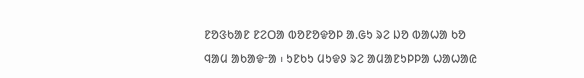ᱱᱚᱝᱠᱟᱱ ᱱᱮᱛᱟ ᱵᱚᱱᱚᱫᱚᱞ ᱟ.ᱜᱩ ᱨᱮ ᱡᱚ ᱵᱟᱦᱟ ᱠᱚ ᱧᱟᱢ ᱟᱠᱟᱫᱼᱟ ᱾ ᱩᱱᱠᱩ ᱢᱩᱫᱽ ᱨᱮ ᱟᱢᱟᱱᱩᱞᱞᱟ ᱦᱟᱦᱟᱭ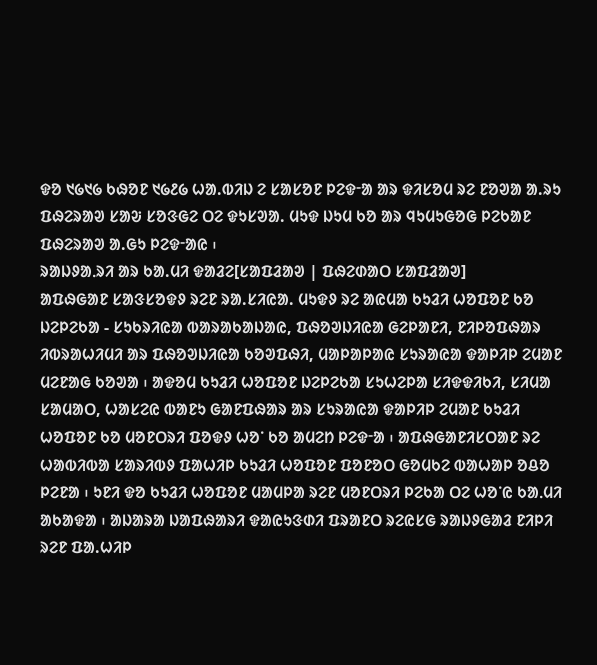ᱫᱚ ᱑᱙᱑᱙ ᱠᱷᱚᱱ ᱑᱙᱒᱙ ᱦᱟ.ᱵᱤᱡ ᱮ ᱥᱟᱥᱚᱱ ᱞᱮᱫᱼᱟ ᱟᱨ ᱫᱤᱥᱚᱢ ᱨᱮ ᱱᱚᱣᱟ ᱟ.ᱨᱩ ᱯᱷᱮᱨᱟᱣ ᱥᱟᱶ ᱥᱚᱝᱜᱮ ᱛᱮ ᱫᱩᱥᱣᱟ. ᱢᱩᱫ ᱡᱩᱢ ᱠᱚ ᱟᱨ ᱧᱩᱢᱩᱜᱚᱜ ᱞᱮᱠᱟᱱ ᱯᱷᱮᱨᱟᱣ ᱟ.ᱜᱩ ᱞᱮᱫᱼᱟᱭ ᱾
ᱨᱟᱡᱽᱟᱹᱨᱤ ᱟᱨ ᱠᱟ.ᱢᱤ ᱫᱟᱲᱮ[ᱥᱟᱯᱲᱟᱣ | ᱯᱷᱮᱰᱟᱛ ᱥᱟᱯᱲᱟᱣ]
ᱟᱯᱷᱜᱟᱱ ᱥᱟᱝᱥᱚᱫᱽ ᱨᱮᱱ ᱨᱟ.ᱥᱤᱭᱟ. ᱢᱩᱫᱽ ᱨᱮ ᱟᱭᱢᱟ ᱠᱩᱲᱤ ᱦᱚᱯᱚᱱ ᱠᱚ ᱡᱮᱞᱮᱠᱟ - ᱥᱩᱠᱨᱤᱭᱟ ᱵᱟᱨᱟᱠᱟᱡᱟᱭ, ᱯᱷᱚᱣᱡᱤᱭᱟ ᱜᱮᱞᱟᱱᱤ, ᱱᱤᱞᱚᱯᱷᱟᱨ ᱤᱵᱨᱟᱦᱤᱢᱤ ᱟᱨ ᱯᱷᱚᱣᱡᱤᱭᱟ ᱠᱚᱣᱯᱷᱤ, ᱢᱟᱞᱟᱞᱟᱭ ᱥᱩᱨᱟᱭᱟ ᱫᱟᱞᱤᱞ ᱮᱢᱟᱱ ᱢᱮᱱᱟᱜ ᱠᱚᱣᱟ ᱾ ᱟᱫᱚᱢ ᱠᱩᱲᱤ ᱦᱚᱯᱚᱱ ᱡᱮᱞᱮᱠᱟ ᱥᱩᱦᱮᱞᱟ ᱥᱤᱫᱫᱤᱠᱤ, ᱥᱤᱢᱟ ᱥᱟᱢᱟᱛ, ᱦᱟᱥᱮᱭ ᱵᱟᱱᱩ ᱜᱟᱱᱯᱷᱟᱨ ᱟᱨ ᱥᱩᱨᱟᱭᱟ ᱫᱟᱞᱤᱞ ᱮᱢᱟᱱ ᱠᱩᱲᱤ ᱦᱚᱯᱚᱱ ᱠᱚ ᱢᱚᱱᱛᱨᱤ ᱯᱚᱫᱽ ᱦᱚᱸ ᱠᱚ ᱟᱢᱮᱴ ᱞᱮᱫᱼᱟ ᱾ ᱟᱯᱷᱜᱟᱱᱤᱥᱛᱟᱱ ᱨᱮ ᱦᱟᱵᱤᱵᱟ ᱥᱟᱨᱤᱵᱽ ᱯᱟᱦᱤᱞ ᱠᱩᱲᱤ ᱦᱚᱯᱚᱱ ᱯᱚᱱᱚᱛ ᱜᱚᱢᱠᱮ ᱵᱟᱦᱟᱞ ᱚᱪᱚ ᱞᱮᱱᱟ ᱾ ᱩᱱᱤ ᱫᱚ ᱠᱩᱲᱤ ᱦᱚᱯᱚᱱ ᱢᱟᱢᱞᱟ ᱨᱮᱱ ᱢᱚᱱᱛᱨᱤ ᱞᱮᱠᱟ ᱛᱮ ᱦᱚᱸᱭ ᱠᱟᱹᱢᱤ ᱟᱠᱟᱫᱟ ᱾ ᱟᱡᱟᱨᱟ ᱡᱟᱯᱷᱟᱨᱤ ᱫᱟᱭᱩᱝᱰᱤ ᱯᱨᱟᱱᱛ ᱨᱮᱭᱥᱜ ᱨᱟᱡᱽᱜᱟᱲ ᱱᱤᱞᱤ ᱨᱮᱱ ᱯᱟ.ᱦᱤᱞ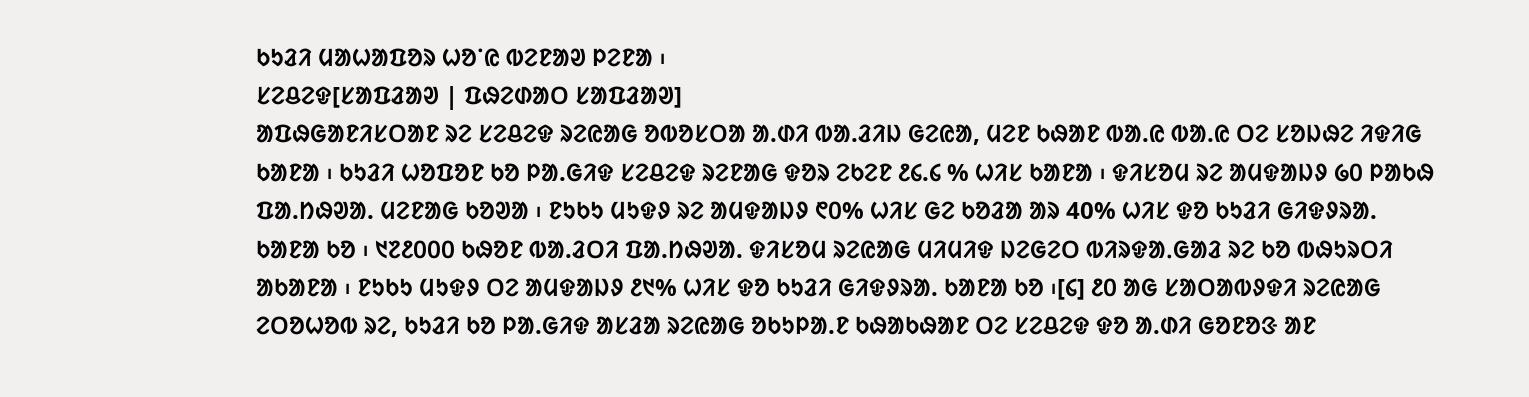ᱠᱩᱲᱤ ᱢᱟᱦᱟᱯᱚᱨ ᱦᱚᱸᱭ ᱵᱮᱱᱟᱣ ᱞᱮᱱᱟ ᱾
ᱥᱮᱪᱮᱫ[ᱥᱟᱯᱲᱟᱣ | ᱯᱷᱮᱰᱟᱛ ᱥᱟᱯᱲᱟᱣ]
ᱟᱯᱷᱜᱟᱱᱤᱥᱛᱟᱱ ᱨᱮ ᱥᱮᱪᱮᱫ ᱨᱮᱭᱟᱜ ᱚᱵᱚᱥᱛᱟ ᱟ.ᱰᱤ ᱵᱟ.ᱲᱤᱡ ᱜᱮᱭᱟ, ᱢᱮᱱ ᱠᱷᱟᱱ ᱵᱟ.ᱭ ᱵᱟ.ᱭ ᱛᱮ ᱥᱚᱡᱷᱮ ᱤᱫᱤᱜ ᱠᱟᱱᱟ ᱾ ᱠᱩᱲᱤ ᱦᱚᱯᱚᱱ ᱠᱚ ᱞᱟ.ᱜᱤᱫ ᱥᱮᱪᱮᱫ ᱨᱮᱱᱟᱜ ᱫᱚᱨ ᱮᱠᱮᱱ ᱒᱔.᱔ % ᱦᱤᱥ ᱠᱟᱱᱟ ᱾ ᱫᱤᱥᱚᱢ ᱨᱮ ᱟᱢᱫᱟᱡᱽ ᱙᱐ ᱞᱟᱠᱷ ᱯᱟ.ᱴᱷᱣᱟ. ᱢᱮᱱᱟᱜ ᱠᱚᱣᱟ ᱾ ᱱᱩᱠᱩ ᱢᱩᱫᱽ ᱨᱮ ᱟᱢᱫᱟᱡᱽ ᱖᱐% ᱦᱤᱥ ᱜᱮ ᱠᱚᱲᱟ ᱟᱨ 40% ᱦᱤᱥ ᱫᱚ ᱠᱩᱲᱤ ᱜᱤᱫᱽᱨᱟ. ᱠᱟᱱᱟ ᱠᱚ ᱾ ᱑᱗᱒᱐᱐᱐ ᱠᱷᱚᱱ ᱵᱟ.ᱲᱛᱤ ᱯᱟ.ᱴᱷᱣᱟ. ᱫᱤᱥᱚᱢ ᱨᱮᱭᱟᱜ ᱢᱤᱢᱤᱫ ᱡᱮᱜᱮᱛ ᱵᱤᱨᱫᱟᱹᱜᱟᱲ ᱨᱮ ᱠᱚ ᱵᱷᱩᱨᱛᱤ ᱟᱠᱟᱱᱟ ᱾ ᱱᱩᱠᱩ ᱢᱩᱫᱽ ᱛᱮ ᱟᱢᱫᱟᱡᱽ ᱒᱑% ᱦᱤᱥ ᱫᱚ ᱠᱩᱲᱤ ᱜᱤᱫᱽᱨᱟ. ᱠᱟᱱᱟ ᱠᱚ ᱾[᱔] ᱒᱐ ᱟᱜ ᱥᱟᱛᱟᱵᱽᱫᱤ ᱨᱮᱭᱟᱜ ᱮᱛᱚᱦᱚᱵ ᱨᱮ, ᱠᱩᱲᱤ ᱠᱚ ᱞᱟ.ᱜᱤᱫ ᱟᱥᱲᱟ ᱨᱮᱭᱟᱜ ᱚᱠᱩᱞᱟ.ᱱ ᱠᱷᱟᱠᱷᱟᱱ ᱛᱮ ᱥᱮᱪᱮᱫ ᱫᱚ ᱟ.ᱰᱤ ᱜᱚᱱᱚᱝ ᱟᱱ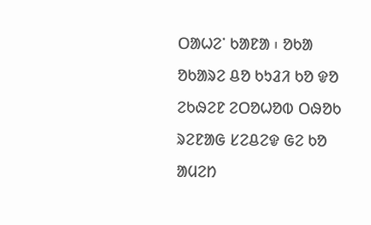ᱛᱟᱦᱮᱸ ᱠᱟᱱᱟ ᱾ ᱚᱠᱟ ᱚᱠᱟᱨᱮ ᱪᱚ ᱠᱩᱲᱤ ᱠᱚ ᱫᱚ ᱮᱠᱷᱮᱱ ᱮᱛᱚᱦᱚᱵ ᱛᱷᱚᱠ ᱨᱮᱱᱟᱜ ᱥᱮᱪᱮᱫ ᱜᱮ ᱠᱚ ᱟᱢᱮᱴ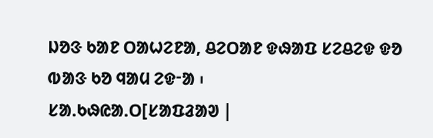ᱡᱚᱝ ᱠᱟᱱ ᱛᱟᱦᱮᱱᱟ, ᱪᱮᱛᱟᱱ ᱫᱷᱟᱯ ᱥᱮᱪᱮᱫ ᱫᱚ ᱵᱟᱝ ᱠᱚ ᱧᱟᱢ ᱮᱫᱼᱟ ᱾
ᱥᱟᱹᱠᱷᱭᱟᱹᱛ[ᱥᱟᱯᱲᱟᱣ |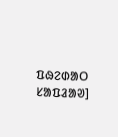ᱯᱷᱮᱰᱟᱛ ᱥᱟᱯᱲᱟᱣ]